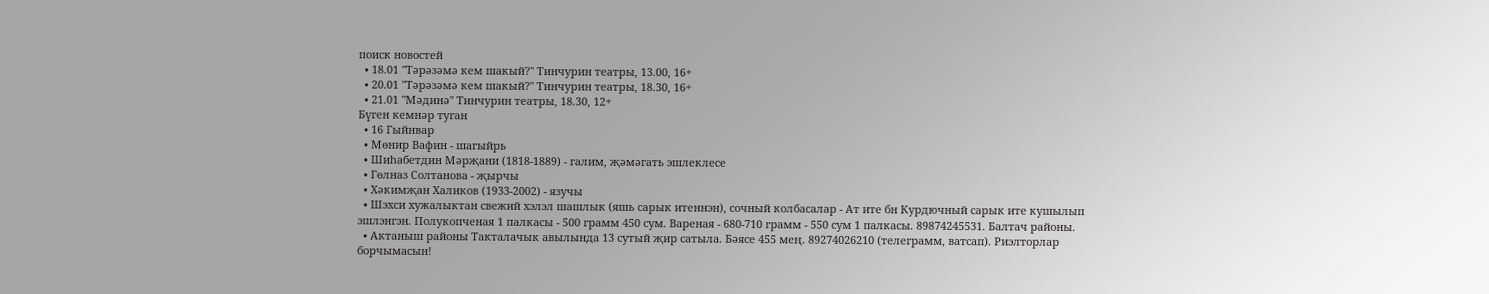поиск новостей
  • 18.01 "Тәрәзәмә кем шакый?" Тинчурин театры, 13.00, 16+
  • 20.01 "Тәрәзәмә кем шакый?" Тинчурин театры, 18.30, 16+
  • 21.01 "Мәдинә" Тинчурин театры, 18.30, 12+
Бүген кемнәр туган
  • 16 Гыйнвар
  • Мөнир Вафин - шагыйрь
  • Шиһабетдин Мәрҗани (1818-1889) - галим, җәмәгать эшлеклесе
  • Гөлназ Солтанова - җырчы
  • Хәкимҗан Халиков (1933-2002) - язучы
  • Шэхси хужалыктан свежий хэлэл шашлык (яшь сарык итеннэн), сочный колбасалар - Ат ите бн Курдючный сарык ите кушылып эшлэнгэн. Полукопченая 1 палкасы - 500 грамм 450 сум. Вареная - 680-710 грамм - 550 сум 1 палкасы. 89874245531. Балтач районы.
  • Актаныш районы Такталачык авылында 13 сутый җир сатыла. Бәясе 455 мең. 89274026210 (телеграмм, ватсап). Риэлторлар борчымасын!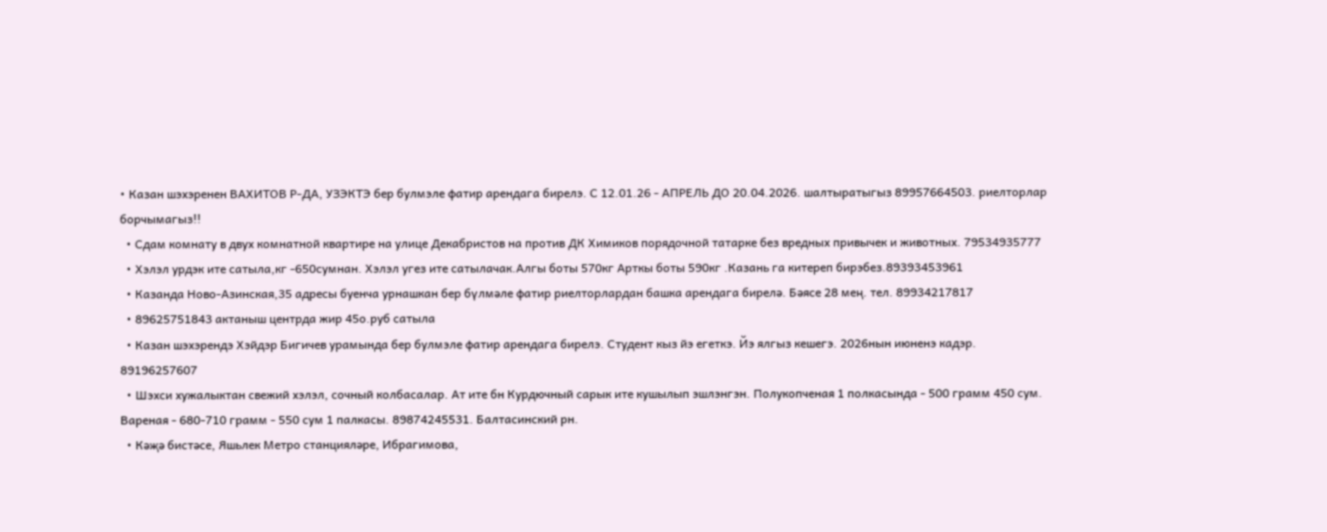• Казан шэхэренен ВАХИТОВ Р-ДА, УЗЭКТЭ бер булмэле фатир арендага бирелэ. С 12.01.26 - АПРЕЛЬ ДО 20.04.2026. шалтыратыгыз 89957664503. риелторлар борчымагыз!!
  • Сдам комнату в двух комнатной квартире на улице Декабристов на против ДК Химиков порядочной татарке без вредных привычек и животных. 79534935777
  • Хэлэл урдэк ите сатыла,кг -650сумнан. Хэлэл угез ите сатылачак.Алгы боты 570кг Арткы боты 590кг .Казань га китереп бирэбез.89393453961
  • Казанда Ново-Азинская,35 адресы буенча урнашкан бер бүлмәле фатир риелторлардан башка арендага бирелә. Бәясе 28 мең. тел. 89934217817
  • 89625751843 актаныш центрда жир 45о.руб сатыла
  • Казан шэхэрендэ Хэйдэр Бигичев урамында бер булмэле фатир арендага бирелэ. Студент кыз йэ егеткэ. Йэ ялгыз кешегэ. 2026нын июненэ кадэр. 89196257607
  • Шэхси хужалыктан свежий хэлэл, сочный колбасалар. Ат ите бн Курдючный сарык ите кушылып эшлэнгэн. Полукопченая 1 полкасында - 500 грамм 450 сум. Вареная - 680-710 грамм - 550 сум 1 палкасы. 89874245531. Балтасинский рн.
  • Кәҗә бистәсе, Яшьлек Метро станцияләре, Ибрагимова,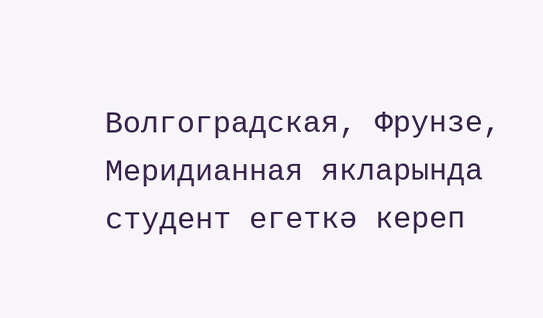Волгоградская, Фрунзе, Меридианная якларында студент егеткә кереп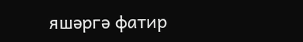яшәргә фатир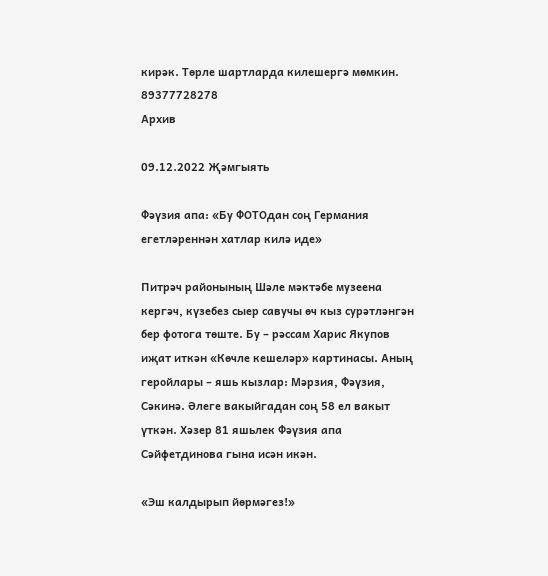кирәк. Төрле шартларда килешергә мөмкин. 89377728278
Архив

09.12.2022 Җәмгыять

Фәүзия апа: «Бу ФОТОдан соң Германия егетләреннән хатлар килә иде»

Питрәч районының Шәле мәктәбе музеена кергәч, күзебез сыер савучы өч кыз сурәтләнгән бер фотога төште. Бу – рәссам Харис Якупов иҗат иткән «Көчле кешеләр» картинасы. Аның геройлары – яшь кызлар: Мәрзия, Фәүзия, Сәкинә. Әлеге вакыйгадан соң 58 ел вакыт үткән. Хәзер 81 яшьлек Фәүзия апа Сәйфетдинова гына исән икән.

«Эш калдырып йөрмәгез!»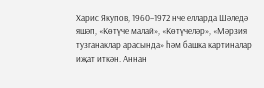Харис Якупов, 1960–1972 нче елларда Шәледә яшәп, «Көтүче малай», «Көтүчеләр», «Мәрзия тузганаклар арасында» һәм башка картиналар иҗат иткән. Аннан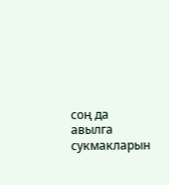соң да  авылга сукмакларын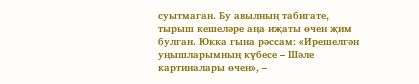суытмаган. Бу авылның табигате,  тырыш кешеләре аңа иҗаты өчен җим булган. Юкка гына рәссам: «Ирешелгән уңышларымның күбесе – Шәле картиналары өчен», –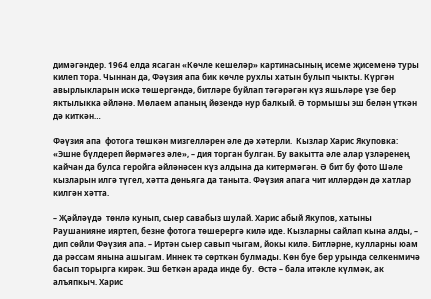димәгәндер. 1964 елда ясаган «Көчле кешеләр» картинасының исеме җисеменә туры килеп тора. Чыннан да, Фәүзия апа бик көчле рухлы хатын булып чыкты. Күргән авырлыкларын искә төшергәндә, битләре буйлап тәгәрәгән күз яшьләре үзе бер яктылыкка әйләнә. Мөлаем апаның йөзендә нур балкый. Ә тормышы эш белән үткән дә киткән…

Фәүзия апа  фотога төшкән мизгелләрен әле дә хәтерли.  Кызлар Харис Якуповка:  «Эшне бүлдереп йөрмәгез әле», – дия торган булган. Бу вакытта әле алар үзләренең кайчан да булса геройга әйләнәсен күз алдына да китермәгән. Ә бит бу фото Шәле кызларын илгә түгел, хәтта дөньяга да таныта. Фәүзия апага чит илләрдән дә хатлар килгән хәтта.

– Җәйләүдә  төнлә кунып, сыер савабыз шулай. Харис абый Якупов, хатыны  Раушанияне ияртеп, безне фотога төшерергә килә иде. Кызларны сайлап кына алды, – дип сөйли Фәүзия апа. – Иртән сыер савып чыгам, йокы килә. Битләрне, кулларны юам да рәссам янына ашыгам. Иннек тә сөрткән булмады. Көн буе бер урында селкенмичә  басып торырга кирәк. Эш беткән арада инде бу.  Өстә – бала итәкле күлмәк, ак алъяпкыч. Харис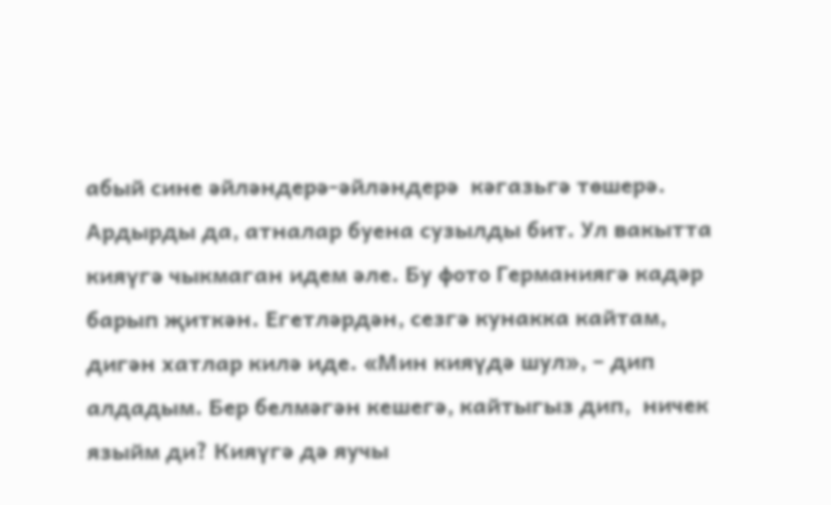абый сине әйләндерә-әйләндерә  кәгазьгә төшерә.  Ардырды да, атналар буена сузылды бит. Ул вакытта кияүгә чыкмаган идем әле. Бу фото Германиягә кадәр барып җиткән. Егетләрдән, сезгә кунакка кайтам, дигән хатлар килә иде. «Мин кияүдә шул», – дип алдадым. Бер белмәгән кешегә, кайтыгыз дип,  ничек  языйм ди? Кияүгә дә яучы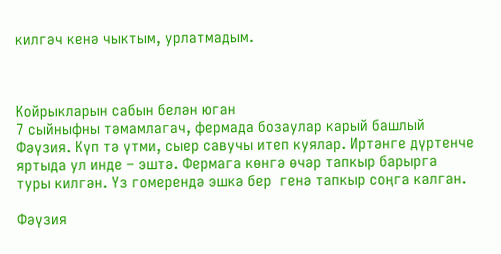килгәч кенә чыктым, урлатмадым.



Койрыкларын сабын белән юган
7 сыйныфны тәмамлагач, фермада бозаулар карый башлый Фәүзия. Күп тә үтми, сыер савучы итеп куялар. Иртәнге дүртенче яртыда ул инде – эштә. Фермага көнгә өчәр тапкыр барырга  туры килгән. Үз гомерендә эшкә бер  генә тапкыр соңга калган.

Фәүзия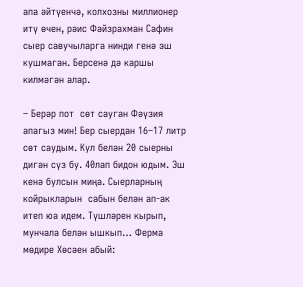апа әйтүенчә, колхозны миллионер итү өчен, рәис Фәйзрахман Сафин  сыер савучыларга нинди генә эш кушмаган. Берсенә дә каршы килмәгән алар.

– Берәр пот  сөт сауган Фәүзия апагыз мин! Бер сыердан 16–17 литр сөт саудым. Кул белән 20 сыерны дигән сүз бу. 40лап бидон юдым. Эш кенә булсын миңа. Сыерларның койрыкларын  сабын белән ап-ак итеп юа идем. Түшләрен кырып, мунчала белән ышкып… Ферма мөдире Хөсәен абый: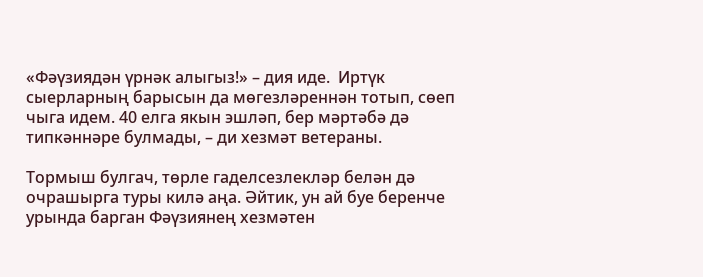«Фәүзиядән үрнәк алыгыз!» – дия иде.  Иртүк сыерларның барысын да мөгезләреннән тотып, сөеп чыга идем. 40 елга якын эшләп, бер мәртәбә дә  типкәннәре булмады, – ди хезмәт ветераны.

Тормыш булгач, төрле гаделсезлекләр белән дә очрашырга туры килә аңа. Әйтик, ун ай буе беренче урында барган Фәүзиянең хезмәтен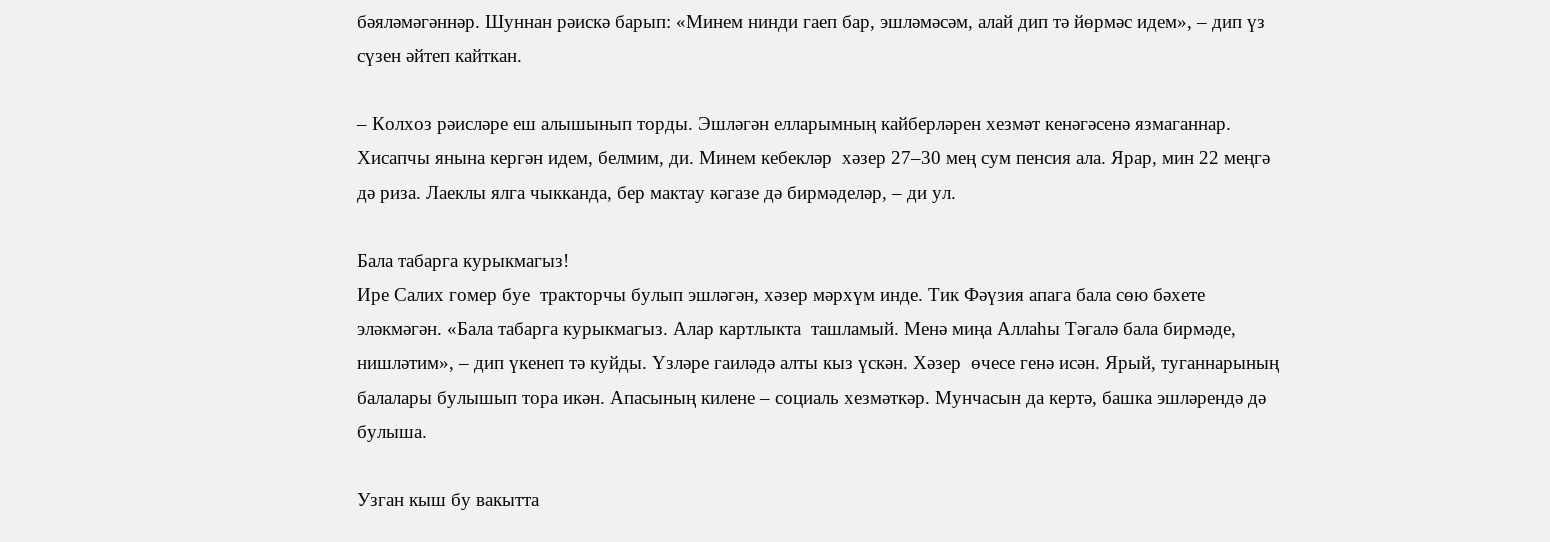бәяләмәгәннәр. Шуннан рәискә барып: «Минем нинди гаеп бар, эшләмәсәм, алай дип тә йөрмәс идем», – дип үз сүзен әйтеп кайткан.

– Колхоз рәисләре еш алышынып торды. Эшләгән елларымның кайберләрен хезмәт кенәгәсенә язмаганнар. Хисапчы янына кергән идем, белмим, ди. Минем кебекләр  хәзер 27–30 мең сум пенсия ала. Ярар, мин 22 меңгә дә риза. Лаеклы ялга чыкканда, бер мактау кәгазе дә бирмәделәр, – ди ул.

Бала табарга курыкмагыз!
Ире Салих гомер буе  тракторчы булып эшләгән, хәзер мәрхүм инде. Тик Фәүзия апага бала сөю бәхете эләкмәгән. «Бала табарга курыкмагыз. Алар картлыкта  ташламый. Менә миңа Аллаһы Тәгалә бала бирмәде, нишләтим», – дип үкенеп тә куйды. Үзләре гаиләдә алты кыз үскән. Хәзер  өчесе генә исән. Ярый, туганнарының балалары булышып тора икән. Апасының килене – социаль хезмәткәр. Мунчасын да кертә, башка эшләрендә дә булыша.

Узган кыш бу вакытта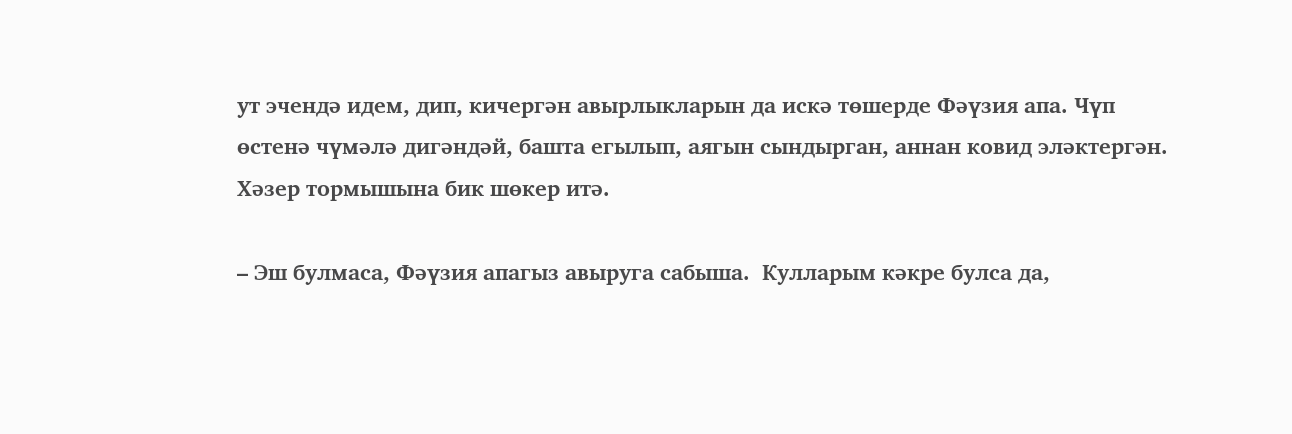ут эчендә идем, дип, кичергән авырлыкларын да искә төшерде Фәүзия апа. Чүп өстенә чүмәлә дигәндәй, башта егылып, аягын сындырган, аннан ковид эләктергән.  Хәзер тормышына бик шөкер итә.

– Эш булмаса, Фәүзия апагыз авыруга сабыша.  Кулларым кәкре булса да,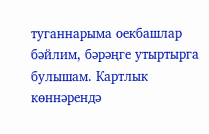туганнарыма оекбашлар бәйлим, бәрәңге утыртырга булышам. Картлык көннәрендә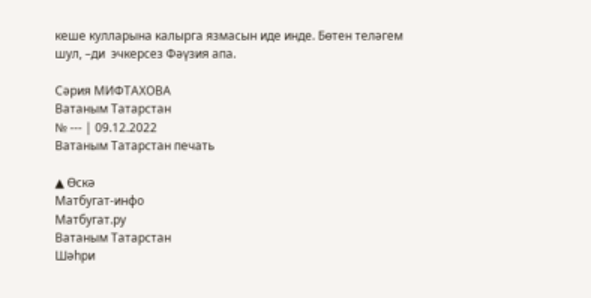кеше кулларына калырга язмасын иде инде. Бөтен теләгем шул, –ди  эчкерсез Фәүзия апа.

Сәрия МИФТАХОВА
Ватаным Татарстан
№ --- | 09.12.2022
Ватаным Татарстан печать

▲ Өскә
Матбугат-инфо
Матбугат.ру
Ватаным Татарстан
Шәһри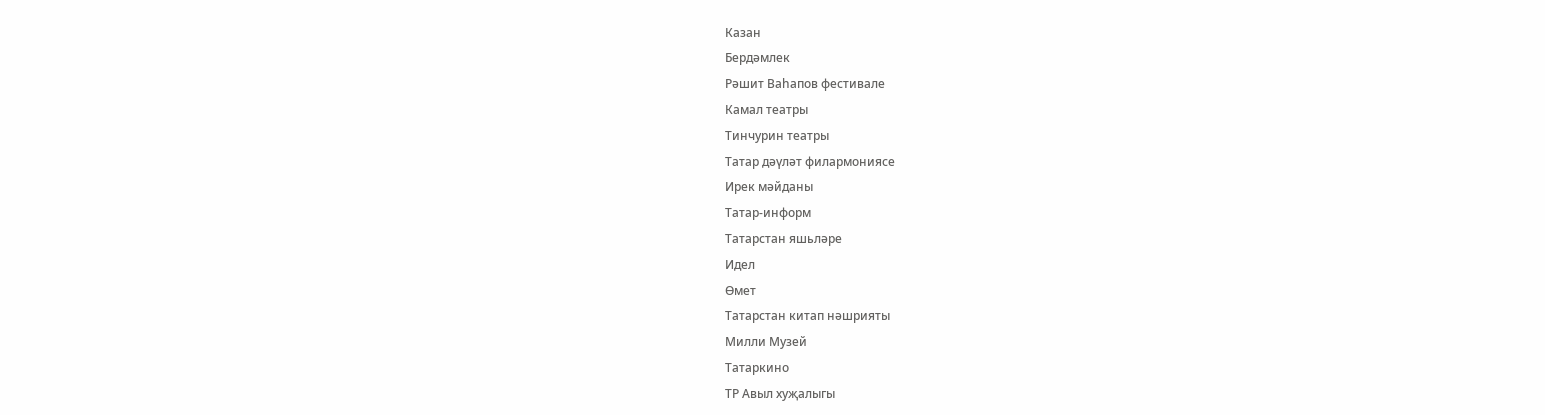Казан
Бердәмлек
Рәшит Ваһапов фестивале
Камал театры
Тинчурин театры
Татар дәүләт филармониясе
Ирек мәйданы
Татар-информ
Татарстан яшьләре
Идел
Өмет
Татарстан китап нәшрияты
Милли Музей
Татаркино
ТР Авыл хуҗалыгы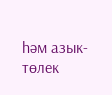һәм азык-төлек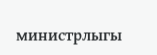министрлыгы